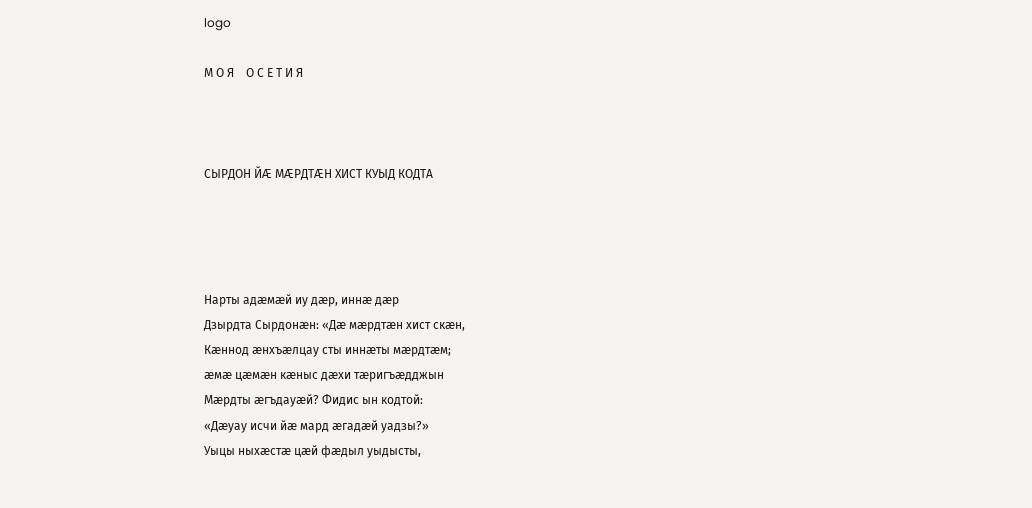logo

М О Я    О С Е Т И Я



СЫРДОН ЙÆ МÆРДТÆН ХИСТ КУЫД КОДТА




Нарты адæмæй иу дæр, иннæ дæр
Дзырдта Сырдонæн: «Дæ мæрдтæн хист скæн,
Кæннод æнхъæлцау сты иннæты мæрдтæм;
æмæ цæмæн кæныс дæхи тæригъæдджын
Мæрдты æгъдауæй? Фидис ын кодтой:
«Дæуау исчи йæ мард æгадæй уадзы?»
Уыцы ныхæстæ цæй фæдыл уыдысты,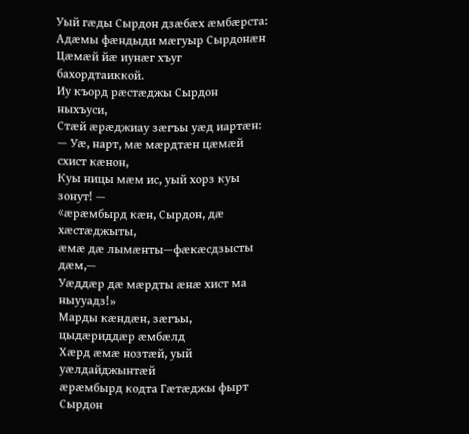Уый гæды Сырдон дзæбæх æмбæрста:
Адæмы фæндыди мæгуыр Сырдонæн
Цæмæй йæ иунæг хъуг бахордтаиккой.
Иу къорд рæстæджы Сырдон ныхъуси,
Стæй æрæджиау зæгъы уæд иартæн:
— Уæ, нарт, мæ мæрдтæн цæмæй схист кæнон,
Куы ницы мæм ис, уый хорз куы зонут! —
«æрæмбырд кæн, Сырдон, дæ хæстæджыты,
æмæ дæ лымæнты—фæкæсдзысты дæм,—
Уæддæр дæ мæрдты æнæ хист ма ныууадз!»
Марды кæндæн, зæгъы, цыдæриддæр æмбæлд
Хæрд æмæ нозтæй, уый уæлдайджынтæй
æрæмбырд кодта Гæтæджы фырт Сырдон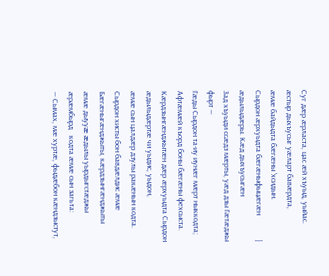Суг дæр æрласта, цас æй хъуыд, уыйас.
æстыр дыхъусыг уæларт бавæрдта,
æмæ байдыдта бæгæны 'хсидын.
Сырдон æрхуыдта бæгæныфыцæгæн            |
æдылыдæры. Кæд дыхъусыгæн
Зад хъуыди ссæдз мæрты, уæд дзы Гæтæджы фырт —
Гæды Сырдон та-иу иунæг мæрт ныккодта;
Афтæмæй къорд боны бæгæны фехсыста.
Кæрдзынгæнджытæн дæр æрхуыдта Сырдон
æдылыдæртæ чи уыдис, уыдон,
æмæ сын цалдæр дзулы ракæнын кодта.
Сырдон хисты бон бавдæлдис æмæ
Бæгæныгæнджыты, кæрдзынгæнджыты
æмæ дыууæ æдылы уырдыгстæджы
æрæмбырд   кодта æмæ сын загьта:
— Сымах, мæ хуртæ, фыдæбон кæндзыстут,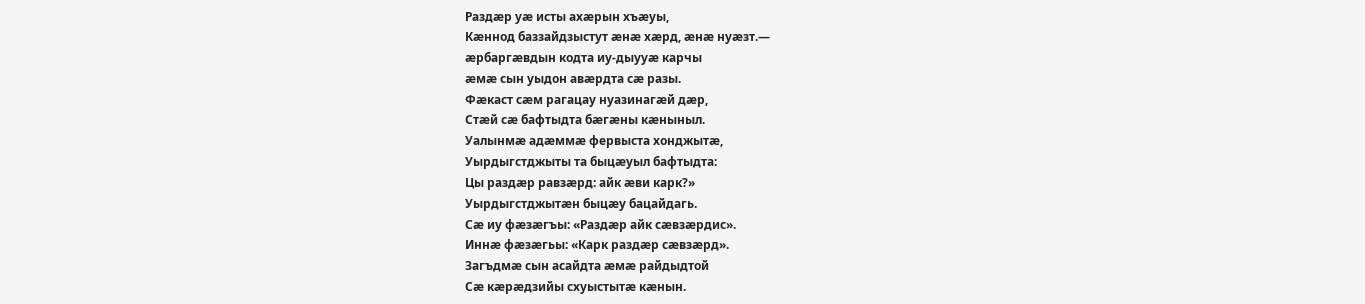Раздæр уæ исты ахæрын хъæуы,
Кæннод баззайдзыстут æнæ хæрд, æнæ нуæзт.—
æрбаргæвдын кодта иу-дыууæ карчы
æмæ сын уыдон авæрдта сæ разы.
Фæкаст сæм рагацау нуазинагæй дæр,
Стæй сæ бафтыдта бæгæны кæныныл.
Уалынмæ адæммæ фервыста хонджытæ,
Уырдыгстджыты та быцæуыл бафтыдта:
Цы раздæр равзæрд: айк æви карк?»
Уырдыгстджытæн быцæу бацайдагь.
Сæ иу фæзæгъы: «Раздæр айк сæвзæрдис».
Иннæ фæзæгьы: «Карк раздæр сæвзæрд».
Загъдмæ сын асайдта æмæ райдыдтой
Сæ кæрæдзийы схуыстытæ кæнын.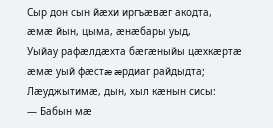Сыр дон сын йæхи иргъæвæг акодта,
æмæ йын, цыма, æнæбары уыд,
Уыйау рафæлдæхта бæгæныйы цæхкæртæ
æмæ уый фæстæ æрдиаг райдыдта;
Лæуджытимæ, дын, хыл кæнын сисы:
— Бабын мæ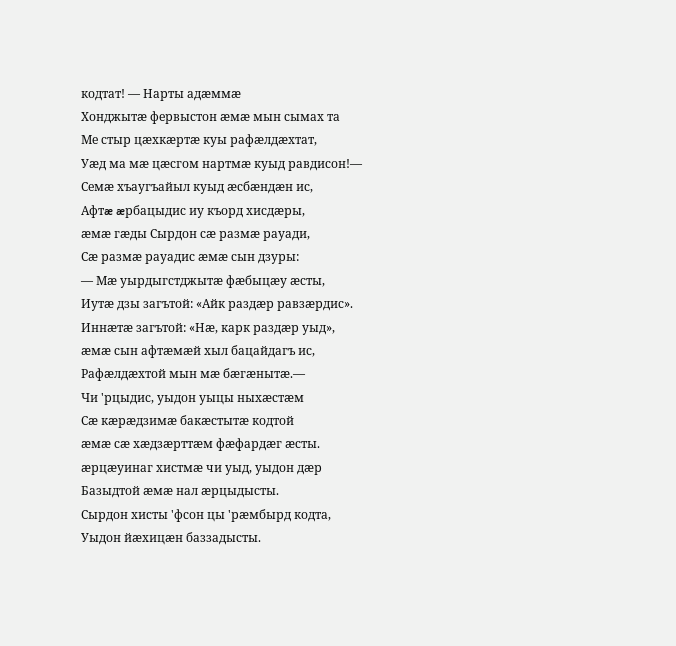кодтат! — Нарты адæммæ
Хонджытæ фервыстон æмæ мын сымах та
Ме стыр цæхкæртæ куы рафæлдæхтат,
Уæд ма мæ цæсгом нартмæ куыд равдисон!—
Семæ хъаугъайыл куыд æсбæндæн ис,
Афтæ æрбацыдис иу къорд хисдæры,
æмæ гæды Сырдон сæ размæ рауади,
Сæ размæ рауадис æмæ сын дзуры:
— Мæ уырдыгстджытæ фæбыцæу æсты,
Иутæ дзы загътой: «Айк раздæр равзæрдис».
Иннæтæ загътой: «Нæ, карк раздæр уыд»,
æмæ сын афтæмæй хыл бацайдагъ ис,
Рафæлдæхтой мын мæ бæгæнытæ.—
Чи 'рцыдис, уыдон уыцы ныхæстæм
Сæ кæрæдзимæ бакæстытæ кодтой
æмæ сæ хæдзæрттæм фæфардæг æсты.
æрцæуинаг хистмæ чи уыд, уыдон дæр
Базыдтой æмæ нал æрцыдысты.
Сырдон хисты 'фсон цы 'рæмбырд кодта,
Уыдон йæхицæн баззадысты.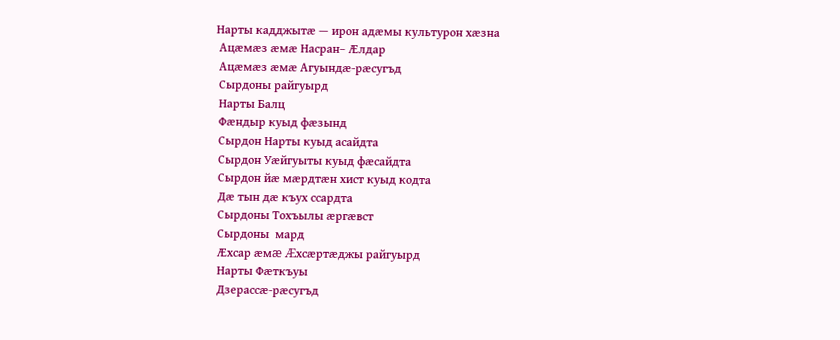Нарты кадджытæ — ирон адæмы культурон хæзна
 Ацæмæз æмæ Насран– Æлдар
 Ацæмæз æмæ Агуындæ-рæсугъд
 Сырдоны райгуырд
 Нарты Балц
 Фæндыр куыд фæзынд
 Сырдон Нарты куыд асайдта
 Сырдон Уæйгуыты куыд фæсайдта
 Сырдон йæ мæрдтæн хист куыд кодта
 Дæ тын дæ къух ссардта
 Сырдоны Тохъылы æргæвст
 Сырдоны  мард
 Æхсар æмæ Æхсæртæджы райгуырд
 Нарты Фæткъуы
 Дзерассæ-рæсугъд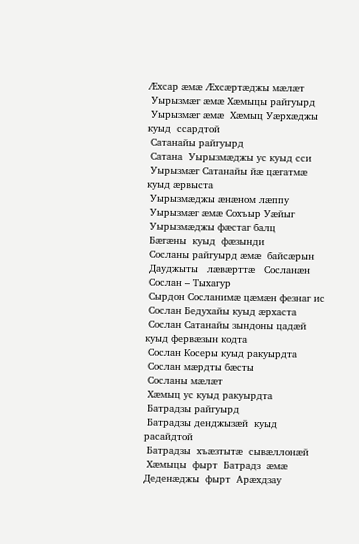Æхсар æмæ Æхсæртæджы мæлæт
 Уырызмæг æмæ Хæмыцы райгуырд
 Уырызмæг æмæ  Хæмыц Уæрхæджы куыд  ссардтой
 Сатанайы райгуырд
 Сатана  Уырызмæджы ус куыд сси
 Уырызмæг Сатанайы йæ цæгатмæ куыд æрвыста
 Уырызмæджы æнæном лæппу
 Уырызмæг æмæ Сохъыр Уæйыг
 Уырызмæджы фæстаг балц
 Бæгæны  куыд  фæзынди
 Сосланы райгуырд æмæ  байсæрын
 Дауджыты   лæвæрттæ   Сосланæн
 Сослан – Тыхагур
 Сырдон Сосланимæ цæмæн фезнаг ис
 Сослан Бедухайы куыд æрхаста
 Сослан Сатанайы зындоны цадæй куыд фервæзын кодта
 Сослан Косеры куыд ракуырдта
 Сослан мæрдты бæсты
 Сосланы мæлæт
 Хæмыц ус куыд ракуырдта
 Батрадзы райгуырд
 Батрадзы денджызæй  куыд расайдтой
 Батрадзы  хъæзтытæ  сывæллонæй
 Хæмыцы  фырт  Батрадз  æмæ Деденæджы  фырт  Арæхдзау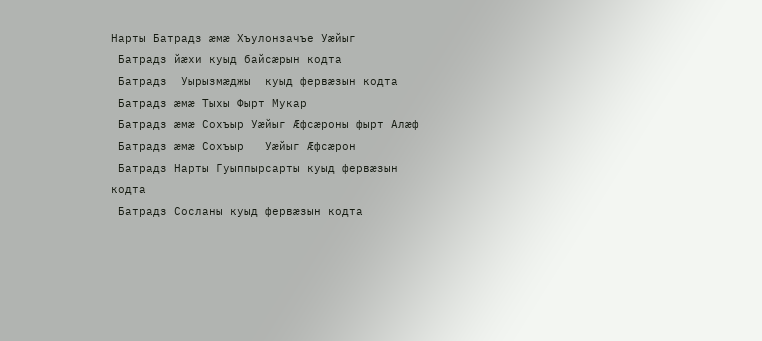Нарты Батрадз æмæ Хъулонзачъе Уæйыг
 Батрадз йæхи куыд байсæрын кодта
 Батрадз  Уырызмæджы  куыд фервæзын кодта
 Батрадз æмæ Тыхы Фырт Мукар
 Батрадз æмæ Сохъыр Уæйыг Æфсæроны фырт Алæф
 Батрадз æмæ Сохъыр   Уæйыг Æфсæрон
 Батрадз Нарты Гуыппырсарты куыд фервæзын кодта
 Батрадз Сосланы куыд фервæзын кодта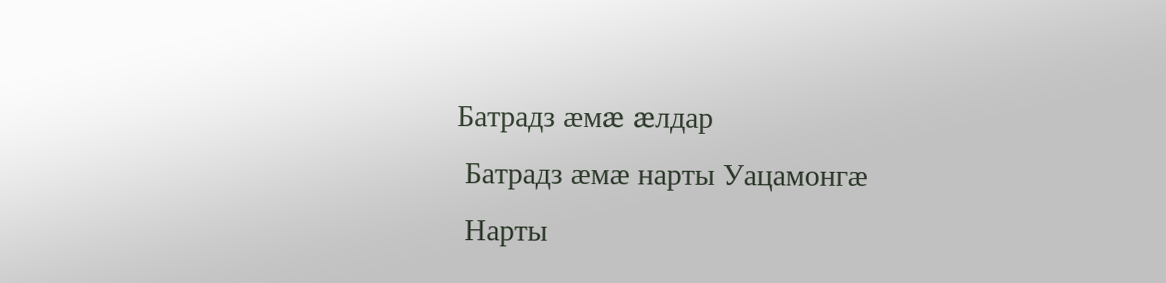Батрадз æмæ æлдар
 Батрадз æмæ нарты Уацамонгæ
 Нарты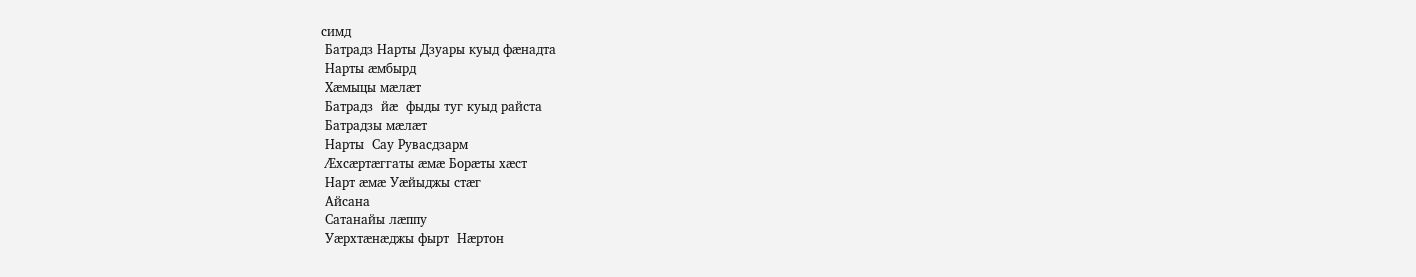симд
 Батрадз Нарты Дзуары куыд фæнадта
 Нарты æмбырд
 Хæмыцы мæлæт
 Батрадз  йæ  фыды туг куыд райста
 Батрадзы мæлæт
 Нарты  Сау Рувасдзарм
 Æхсæртæггаты æмæ Борæты хæст
 Нарт æмæ Уæйыджы стæг
 Айсана
 Сатанайы лæппу
 Уæрхтæнæджы фырт  Нæртон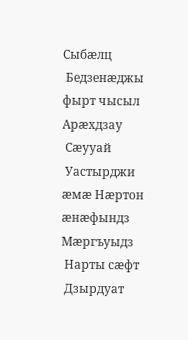Сыбæлц
 Бедзенæджы фырт чысыл Арæхдзау
 Сæууай
 Уастырджи æмæ Нæртон æнæфындз Мæргъуыдз
 Нарты сæфт
 Дзырдуат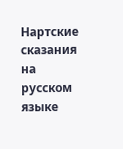Нартские сказания на русском языке